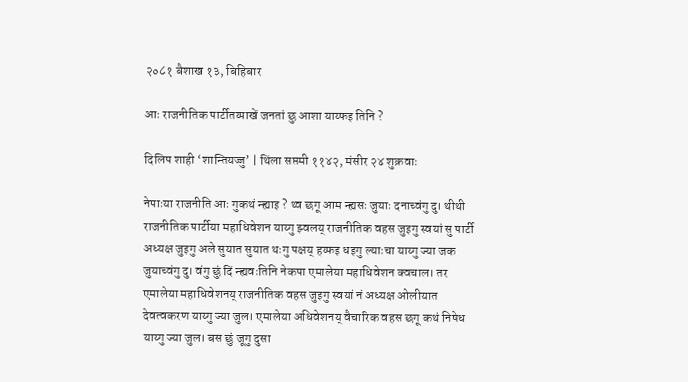२०८१ बैशाख १३, बिहिबार

आः राजनीतिक पार्टीतय्पाखें जनतां छु आशा याय्फइ तिनि ?

दिलिप शाही ‘शान्तियज्जु’ | थिंला सप्तमी ११४२, मंसीर २४ शुक्रवाः

नेपाःया राजनीति आः गुकथं न्ह्याइ ? थ्व छगू आम न्ह्यसः जुयाः दनाच्वंगु दु। थीथी राजनीतिक पार्टीया महाधिवेशन याय्गु झ्वलय् राजनीतिक वहस जुइगु स्वयां सु पार्टी अध्यक्ष जुइगु अले सुयात सुयात थःगु पक्षय् हय्फइ धइगु ल्याःचा याय्गु ज्या जक जुयाच्वंगु दु। वंगु छुं दिं न्ह्यवःतिनि नेकपा एमालेया महाधिवेशन क्वचाल। तर एमालेया महाधिवेशनय् राजनीतिक वहस जुइगु स्वयां नं अध्यक्ष ओलीयात देवत्वकरण याय्गु ज्या जुल। एमालेया अधिवेशनय् वैचारिक वहस छगू कथं निषेध याय्गु ज्या जुल। बस छुं जूगु दुसा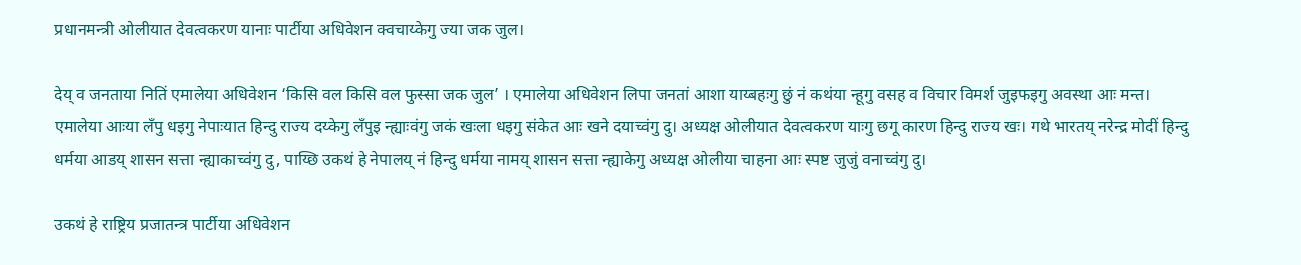प्रधानमन्त्री ओलीयात देवत्वकरण यानाः पार्टीया अधिवेशन क्वचाय्केगु ज्या जक जुल।

देय् व जनताया नितिं एमालेया अधिवेशन ‘किसि वल किसि वल फुस्सा जक जुल’ । एमालेया अधिवेशन लिपा जनतां आशा याय्बहःगु छुं नं कथंया न्हूगु वसह व विचार विमर्श जुइफइगु अवस्था आः मन्त। एमालेया आःया लँपु धइगु नेपाःयात हिन्दु राज्य दय्केगु लँपुइ न्ह्याःवंगु जकं खःला धइगु संकेत आः खने दयाच्वंगु दु। अध्यक्ष ओलीयात देवत्वकरण याःगु छगू कारण हिन्दु राज्य खः। गथे भारतय् नरेन्द्र मोदीं हिन्दु धर्मया आडय् शासन सत्ता न्ह्याकाच्वंगु दु, पाय्छि उकथं हे नेपालय् नं हिन्दु धर्मया नामय् शासन सत्ता न्ह्याकेगु अध्यक्ष ओलीया चाहना आः स्पष्ट जुजुं वनाच्वंगु दु।

उकथं हे राष्ट्रिय प्रजातन्त्र पार्टीया अधिवेशन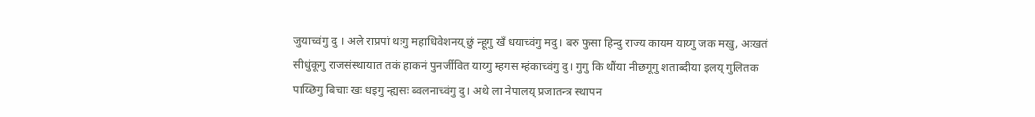जुयाच्वंगु दु । अले राप्रपां थःगु महाधिवेशनय् छुं न्हूगु खँ धयाच्वंगु मदु। बरु फुसा हिन्दु राज्य कायम याय्गु जक मखु, अःखतं सीधुंकूगु राजसंस्थायात तकं हाकनं पुनर्जीवित याय्गु म्हगस म्हंकाच्वंगु दु। गुगु कि थौंया नीछगूगु शताब्दीया इलय् गुलितक पाय्छिगु बिचाः खः धइगु न्ह्यसः ब्वलनाच्वंगु दु। अथे ला नेपालय् प्रजातन्त्र स्थापन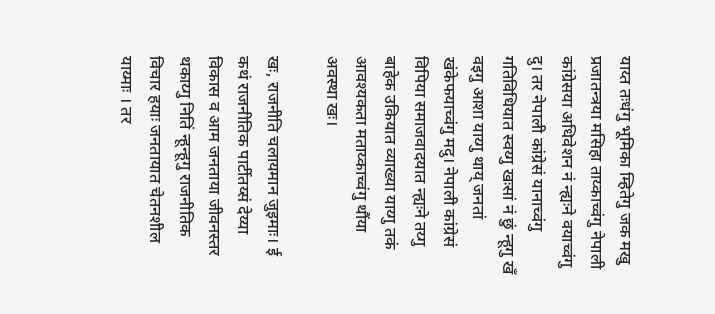याय्त तःधंगु भूमिका म्हितेगु जक मखु प्रजातन्त्रया मसिहा ताय्काच्वंगु नेपाली कांग्रेसया अधिवेशन नं न्ह्यःने वयाच्वंगु दु। तर नेपाली कांग्रेसं यानाच्वंगु गतिविधियात स्वय्गु खःसां नं छुं न्हूगु खँ वइगु आशा याय्गु थाय् जनतां खंकेफयाच्वंगु मदु। नेपाली कांग्रेसं विपिया समाजवादयात न्ह्यःने तय्गु बाहेक उकियात व्याख्या याय्गु तकं आवश्यकता मताय्काच्वंगु थौंया अवस्था खः।

खः, राजनीति चलायमान जुइमाः। ई कथं राजनीतिक पार्टीतय्सं देय्या विकास व आम जनताया जीवनस्तर थकाय्गु नितिं न्हून्हूगु राजनीतिक विचार हयाः जनतायात चेतनशील याय्माः । तर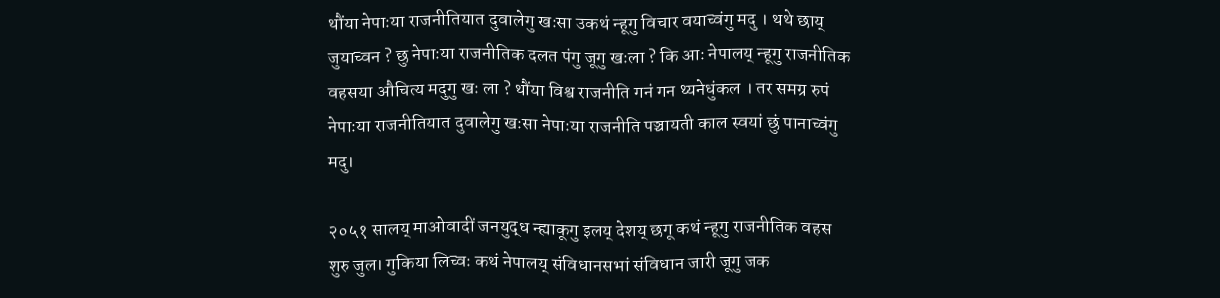थौंया नेपाःया राजनीतियात दुवालेगु खःसा उकथं न्हूगु विचार वयाच्वंगु मदु । थथे छाय् जुयाच्वन ? छु नेपाःया राजनीतिक दलत पंगु जूगु खःला ? कि आः नेपालय् न्हूगु राजनीतिक वहसया औचित्य मदुगु खः ला ? थौंया विश्व राजनीति गनं गन थ्यनेधुंकल । तर समग्र रुपं नेपाःया राजनीतियात दुवालेगु खःसा नेपाःया राजनीति पञ्चायती काल स्वयां छुं पानाच्वंगु मदु।

२०५१ सालय् माओवादीं जनयुद्ध न्ह्याकूगु इलय् देशय् छगू कथं न्हूगु राजनीतिक वहस शुरु जुल। गुकिया लिच्वः कथं नेपालय् संविधानसभां संविधान जारी जूगु जक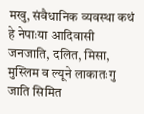मखु, संवैधानिक व्यवस्था कथं हे नेपाःया आदिवासी जनजाति, दलित, मिसा, मुस्लिम व ल्यूने लाकातःगु जाति सिमित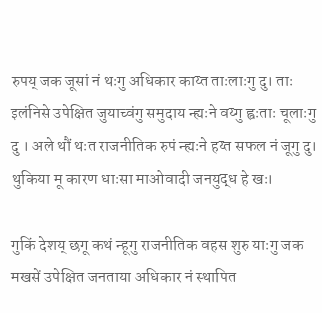रुपय् जक जूसां नं थःगु अधिकार काय्त ताःलाःगु दु। ताः इलंनिसे उपेक्षित जुयाच्वंगु समुदाय न्ह्यःने वय्गु ह्वःताः चूलाःगु दु । अले थौं थःत राजनीतिक रुपं न्ह्यःने हय्त सफल नं जूगु दु। थुकिया मू कारण धाःसा माओवादी जनयुद्ध हे खः।

गुकिं देशय् छगू कथं न्हूगु राजनीतिक वहस शुरु याःगु जक मखसें उपेक्षित जनताया अधिकार नं स्थापित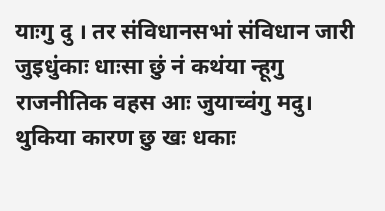याःगु दु । तर संविधानसभां संविधान जारी जुइधुंकाः धाःसा छुं नं कथंया न्हूगु राजनीतिक वहस आः जुयाच्वंगु मदु। थुकिया कारण छु खः धकाः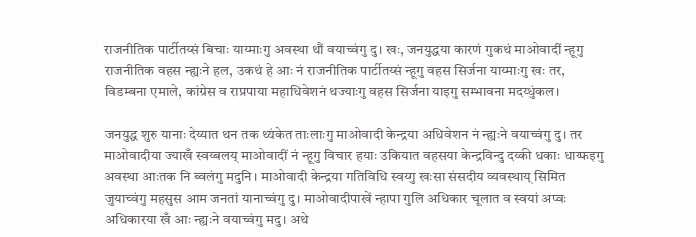राजनीतिक पार्टीतय्सं बिचाः याय्माःगु अवस्था थौं वयाच्वंगु दु। खः, जनयुद्धया कारणं गुकथं माओवादीं न्हूगु राजनीतिक वहस न्ह्यःने हल, उकथं हे आः नं राजनीतिक पार्टीतय्सं न्हूगु वहस सिर्जना याय्माःगु खः तर, विडम्बना एमाले, कांग्रेस व राप्रपाया महाधिवेशनं थज्याःगु वहस सिर्जना याइगु सम्भावना मदय्धुंकल।

जनयुद्ध शुरु यानाः देय्यात थन तक थ्यंकेत ताःलाःगु माओवादी केन्द्रया अधिवेशन नं न्ह्यःने वयाच्वंगु दु। तर माओवादीया ज्याखँ स्वय्बलय् माओवादीं नं न्हूगु विचार हयाः उकियात वहसया केन्द्रविन्दु दय्की धकाः धाय्फइगु अवस्था आःतक नि ब्वलंगु मदुनि। माओवादी केन्द्रया गतिविधि स्वय्गु खःसा संसदीय व्यवस्थाय् सिमित जुयाच्वंगु महसुस आम जनतां यानाच्वंगु दु। माओवादीपाखें न्हापा गुलि अधिकार चूलात व स्वयां अप्वः अधिकारया खँ आः न्ह्यःने वयाच्वंगु मदु। अथे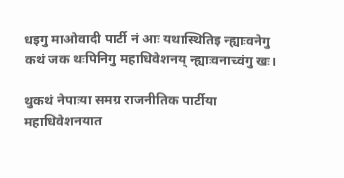धइगु माओवादी पार्टी नं आः यथास्थितिइ न्ह्याःवनेगु कथं जक थःपिनिगु महाधिवेशनय् न्ह्याःवनाच्वंगु खः।

थुकथं नेपाःया समग्र राजनीतिक पार्टीया महाधिवेशनयात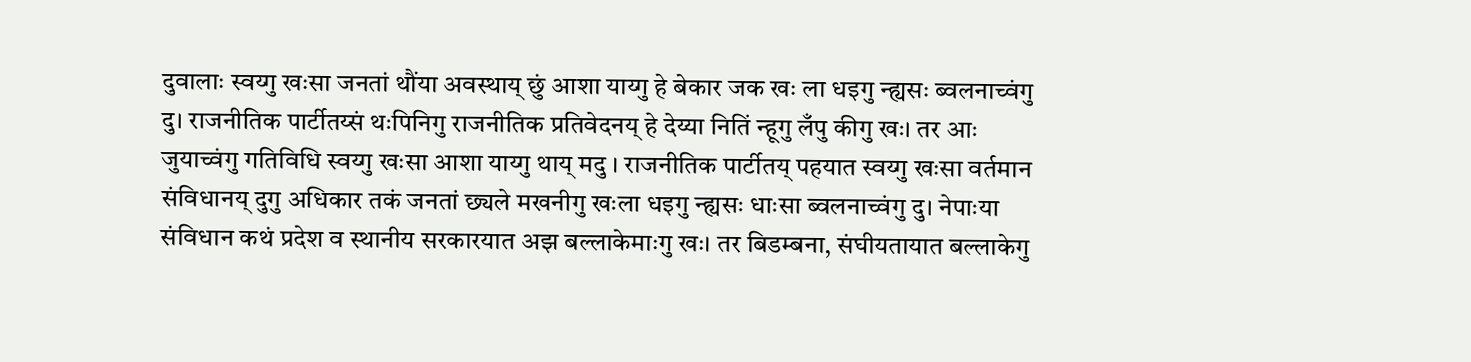दुवालाः स्वय्गु खःसा जनतां थौंया अवस्थाय् छुं आशा याय्गु हे बेकार जक खः ला धइगु न्ह्यसः ब्वलनाच्वंगु दु। राजनीतिक पार्टीतय्सं थःपिनिगु राजनीतिक प्रतिवेदनय् हे देय्या नितिं न्हूगु लँपु कीगु खः। तर आः जुयाच्वंगु गतिविधि स्वय्गु खःसा आशा याय्गु थाय् मदु । राजनीतिक पार्टीतय् पहयात स्वय्गु खःसा वर्तमान संविधानय् दुगु अधिकार तकं जनतां छ्यले मखनीगु खःला धइगु न्ह्यसः धाःसा ब्वलनाच्वंगु दु। नेपाःया संविधान कथं प्रदेश व स्थानीय सरकारयात अझ बल्लाकेमाःगु खः। तर बिडम्बना, संघीयतायात बल्लाकेगु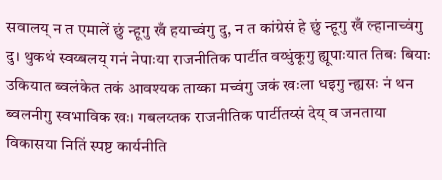सवालय् न त एमालें छुं न्हूगु खँ हयाच्वंगु दु, न त कांग्रेसं हे छुं न्हूगु खँ ल्हानाच्वंगु दु। थुकथं स्वय्बलय् गनं नेपाःया राजनीतिक पार्टीत वय्धुंकूगु ह्यूपाःयात तिबः बियाः उकियात ब्वलंकेत तकं आवश्यक ताय्का मच्वंगु जकं खःला धइगु न्ह्यसः नं थन ब्वलनीगु स्वभाविक खः। गबलय्तक राजनीतिक पार्टीतय्सं देय् व जनताया विकासया नितिं स्पष्ट कार्यनीति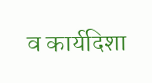व कार्यदिशा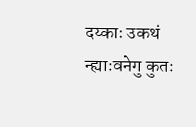दय्काः उकथं न्ह्याःवनेगु कुतः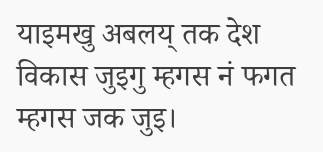याइमखु अबलय् तक देश विकास जुइगु म्हगस नं फगत म्हगस जक जुइ।